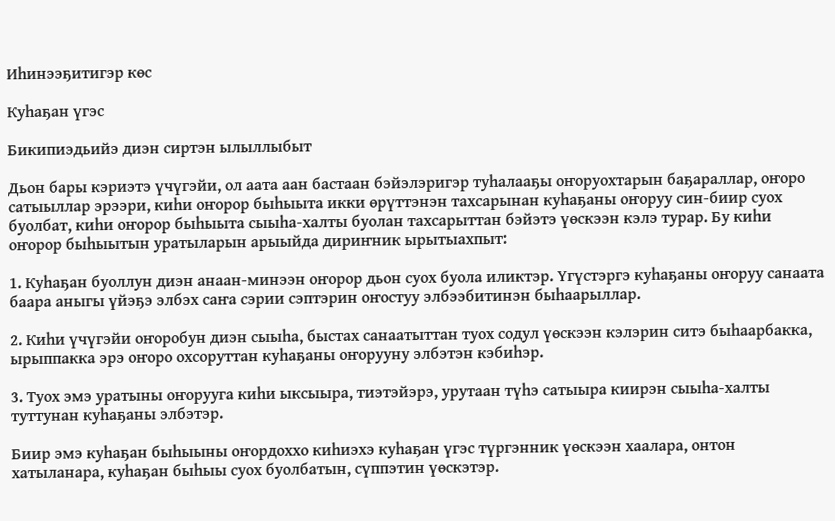Иһинээҕитигэр көс

Куһаҕан үгэс

Бикипиэдьийэ диэн сиртэн ылыллыбыт

Дьон бары кэриэтэ үчүгэйи, ол аата аан бастаан бэйэлэригэр туһалааҕы оҥоруохтарын баҕараллар, оҥоро сатыыллар эрээри, киһи оҥорор быһыыта икки өрүттэнэн тахсарынан куһаҕаны оҥоруу син-биир суох буолбат, киһи оҥорор быһыыта сыыһа-халты буолан тахсарыттан бэйэтэ үөскээн кэлэ турар. Бу киһи оҥорор быһыытын уратыларын арыыйда дириҥник ырытыахпыт:

1. Куһаҕан буоллун диэн анаан-минээн оҥорор дьон суох буола иликтэр. Үгүстэргэ куһаҕаны оҥоруу санаата баара аныгы үйэҕэ элбэх саҥа сэрии сэптэрин оҥостуу элбээбитинэн быһаарыллар.

2. Киһи үчүгэйи оҥоробун диэн сыыһа, быстах санаатыттан туох содул үөскээн кэлэрин ситэ быһаарбакка, ырыппакка эрэ оҥоро охсоруттан куһаҕаны оҥорууну элбэтэн кэбиһэр.

3. Туох эмэ уратыны оҥорууга киһи ыксыыра, тиэтэйэрэ, урутаан түһэ сатыыра киирэн сыыһа-халты туттунан куһаҕаны элбэтэр.

Биир эмэ куһаҕан быһыыны оҥордоххо киһиэхэ куһаҕан үгэс түргэнник үөскээн хаалара, онтон хатыланара, куһаҕан быһыы суох буолбатын, сүппэтин үөскэтэр.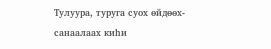Тулуура, туруга суох өйдөөх-санаалаах киһи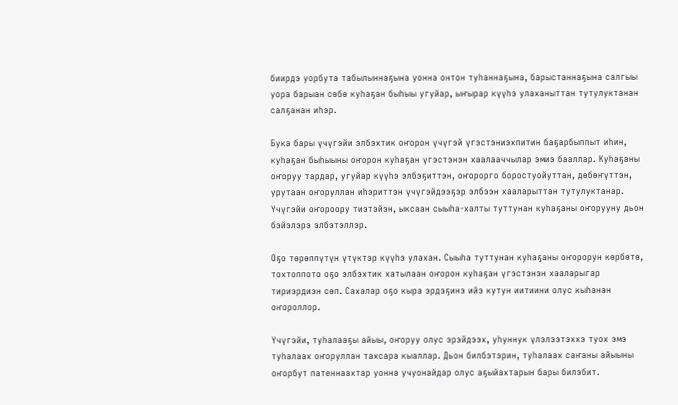биирдэ уорбута табылыннаҕына уонна онтон туһаннаҕына, барыстаннаҕына салгыы уора барыан сөбө куһаҕан быһыы угуйар, ыҥырар күүһэ улаханыттан тутулуктанан салҕанан иһэр.

Бука бары үчүгэйи элбэхтик оҥорон үчүгэй үгэстэниэхпитин баҕарбыппыт иһин, куһаҕан быһыыны оҥорон куһаҕан үгэстэнэн хаалааччылар эмиэ бааллар. Куһаҕаны оҥоруу тардар, угуйар күүһэ элбэҕиттэн, оҥорорго боростуойуттан, дөбөҥүттэн, урутаан оҥоруллан иһэриттэн үчүгэйдээҕэр элбээн хааларыттан тутулуктанар. Үчүгэйи оҥороору тиэтэйэн, ыксаан сыыһа-халты туттунан куһаҕаны оҥорууну дьон бэйэлэрэ элбэтэллэр.

Оҕо төрөппүтүн үтүктэр күүһэ улахан. Сыыһа туттунан куһаҕаны оҥорорун көрбөтө, тохтоппото оҕо элбэхтик хатылаан оҥорон куһаҕан үгэстэнэн хааларыгар тириэрдиэн сөп. Сахалар оҕо кыра эрдэҕинэ ийэ кутун иитиини олус кыһанан оҥороллор.

Үчүгэйи, туһалааҕы айыы, оҥоруу олус эрэйдээх, уһуннук үлэлээтэххэ туох эмэ туһалаах оҥоруллан тахсара кыаллар. Дьон билбэтэрин, туһалаах саҥаны айыыны оҥорбут патеннаахтар уонна учуонайдар олус аҕыйахтарын бары билэбит.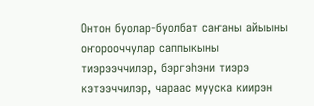Онтон буолар-буолбат саҥаны айыыны оҥорооччулар саппыкыны тиэрээччилэр, бэргэһэни тиэрэ кэтээччилэр, чараас мууска киирэн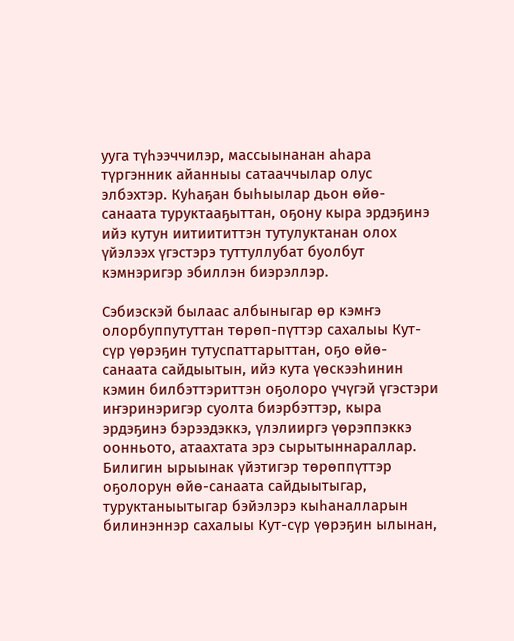ууга түһээччилэр, массыынанан аһара түргэнник айанныы сатааччылар олус элбэхтэр. Куһаҕан быһыылар дьон өйө-санаата туруктааҕыттан, оҕону кыра эрдэҕинэ ийэ кутун иитиититтэн тутулуктанан олох үйэлээх үгэстэрэ туттуллубат буолбут кэмнэригэр эбиллэн биэрэллэр.

Сэбиэскэй былаас албыныгар өр кэмҥэ олорбуппутуттан төрөп-пүттэр сахалыы Кут-сүр үөрэҕин тутуспаттарыттан, оҕо өйө-санаата сайдыытын, ийэ кута үөскээһинин кэмин билбэттэриттэн оҕолоро үчүгэй үгэстэри иҥэринэригэр суолта биэрбэттэр, кыра эрдэҕинэ бэрээдэккэ, үлэлииргэ үөрэппэккэ оонньото, атаахтата эрэ сырытыннараллар. Билигин ырыынак үйэтигэр төрөппүттэр оҕолорун өйө-санаата сайдыытыгар, туруктаныытыгар бэйэлэрэ кыһаналларын билинэннэр сахалыы Кут-сүр үөрэҕин ылынан,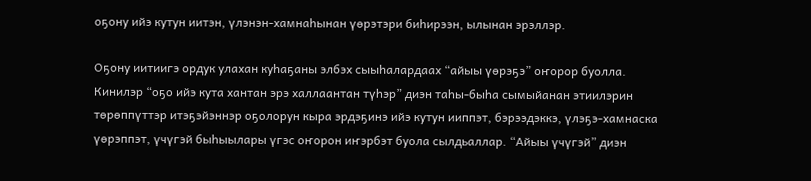оҕону ийэ кутун иитэн, үлэнэн-хамнаһынан үөрэтэри биһирээн, ылынан эрэллэр.

Оҕону иитиигэ ордук улахан куһаҕаны элбэх сыыһалардаах “айыы үөрэҕэ” оҥорор буолла. Кинилэр “оҕо ийэ кута хантан эрэ халлаантан түһэр” диэн таһы-быһа сымыйанан этиилэрин төрөппүттэр итэҕэйэннэр оҕолорун кыра эрдэҕинэ ийэ кутун ииппэт, бэрээдэккэ, үлэҕэ-хамнаска үөрэппэт, үчүгэй быһыылары үгэс оҥорон иҥэрбэт буола сылдьаллар. “Айыы үчүгэй” диэн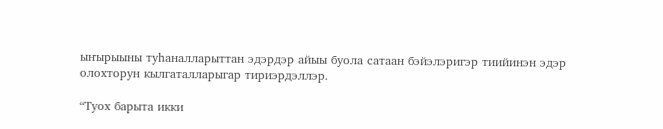ыҥырыыны туһаналларыттан эдэрдэр айыы буола сатаан бэйэлэригэр тиийинэн эдэр олохторун кылгаталларыгар тириэрдэллэр.

“Туох барыта икки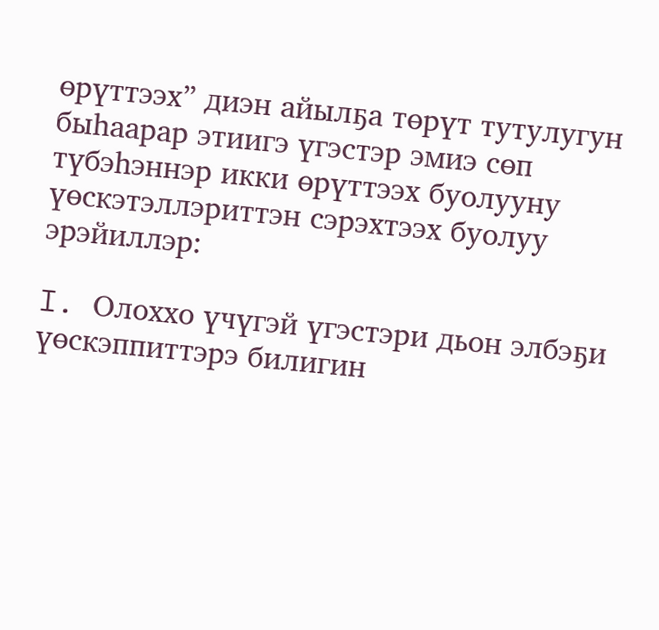өрүттээх” диэн айылҕа төрүт тутулугун быһаарар этиигэ үгэстэр эмиэ сөп түбэһэннэр икки өрүттээх буолууну үөскэтэллэриттэн сэрэхтээх буолуу эрэйиллэр:

I. Олоххо үчүгэй үгэстэри дьон элбэҕи үөскэппиттэрэ билигин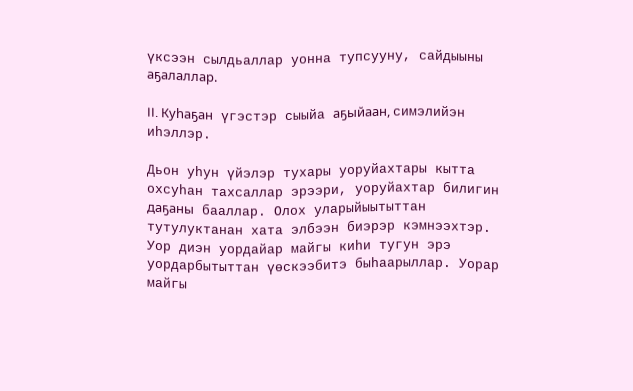үксээн сылдьаллар уонна тупсууну, сайдыыны аҕалаллар.

II. Куһаҕан үгэстэр сыыйа аҕыйаан, симэлийэн иһэллэр.

Дьон уһун үйэлэр тухары уоруйахтары кытта охсуһан тахсаллар эрээри, уоруйахтар билигин даҕаны бааллар. Олох уларыйыытыттан тутулуктанан хата элбээн биэрэр кэмнээхтэр. Уор диэн уордайар майгы киһи тугун эрэ уордарбытыттан үөскээбитэ быһаарыллар. Уорар майгы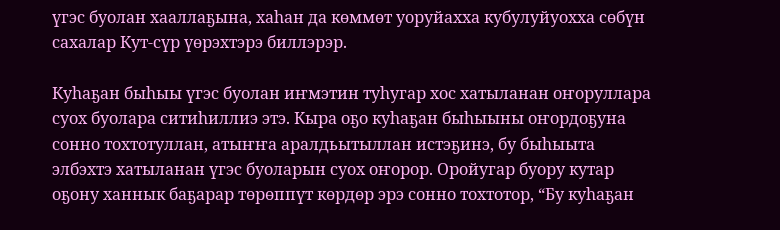үгэс буолан хааллаҕына, хаһан да көммөт уоруйахха кубулуйуохха сөбүн сахалар Кут-сүр үөрэхтэрэ биллэрэр.

Куһаҕан быһыы үгэс буолан иҥмэтин туһугар хос хатыланан оҥоруллара суох буолара ситиһиллиэ этэ. Кыра оҕо куһаҕан быһыыны оҥордоҕуна сонно тохтотуллан, атыҥҥа аралдьытыллан истэҕинэ, бу быһыыта элбэхтэ хатыланан үгэс буоларын суох оҥорор. Оройугар буору кутар оҕону ханнык баҕарар төрөппүт көрдөр эрэ сонно тохтотор, “Бу куһаҕан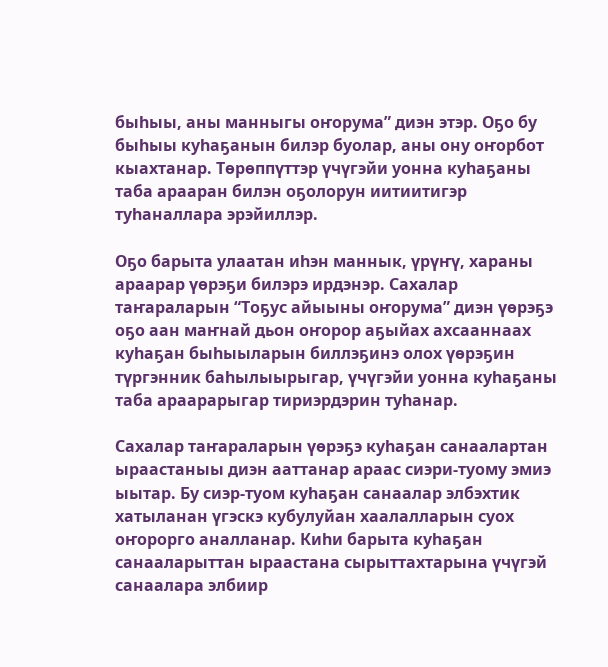быһыы, аны манныгы оҥорума” диэн этэр. Оҕо бу быһыы куһаҕанын билэр буолар, аны ону оҥорбот кыахтанар. Төрөппүттэр үчүгэйи уонна куһаҕаны таба арааран билэн оҕолорун иитиитигэр туһаналлара эрэйиллэр.

Оҕо барыта улаатан иһэн маннык, үрүҥү, хараны араарар үөрэҕи билэрэ ирдэнэр. Сахалар таҥараларын “Тоҕус айыыны оҥорума” диэн үөрэҕэ оҕо аан маҥнай дьон оҥорор аҕыйах ахсааннаах куһаҕан быһыыларын биллэҕинэ олох үөрэҕин түргэнник баһылыырыгар, үчүгэйи уонна куһаҕаны таба араарарыгар тириэрдэрин туһанар.

Сахалар таҥараларын үөрэҕэ куһаҕан санаалартан ыраастаныы диэн ааттанар араас сиэри-туому эмиэ ыытар. Бу сиэр-туом куһаҕан санаалар элбэхтик хатыланан үгэскэ кубулуйан хаалалларын суох оҥорорго аналланар. Киһи барыта куһаҕан санааларыттан ыраастана сырыттахтарына үчүгэй санаалара элбиир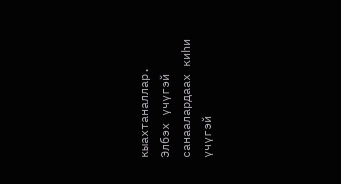кыахтаналлар. Элбэх үчүгэй санаалардаах киһи үчүгэй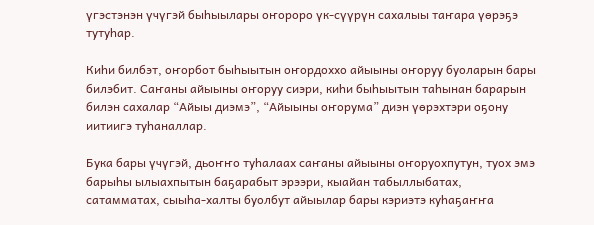үгэстэнэн үчүгэй быһыылары оҥороро үк-сүүрүн сахалыы таҥара үөрэҕэ тутуһар.

Киһи билбэт, оҥорбот быһыытын оҥордоххо айыыны оҥоруу буоларын бары билэбит. Саҥаны айыыны оҥоруу сиэри, киһи быһыытын таһынан барарын билэн сахалар “Айыы диэмэ”, “Айыыны оҥорума” диэн үөрэхтэри оҕону иитиигэ туһаналлар.

Бука бары үчүгэй, дьоҥҥо туһалаах саҥаны айыыны оҥоруохпутун, туох эмэ барыһы ылыахпытын баҕарабыт эрээри, кыайан табыллыбатах, сатамматах, сыыһа-халты буолбут айыылар бары кэриэтэ куһаҕаҥҥа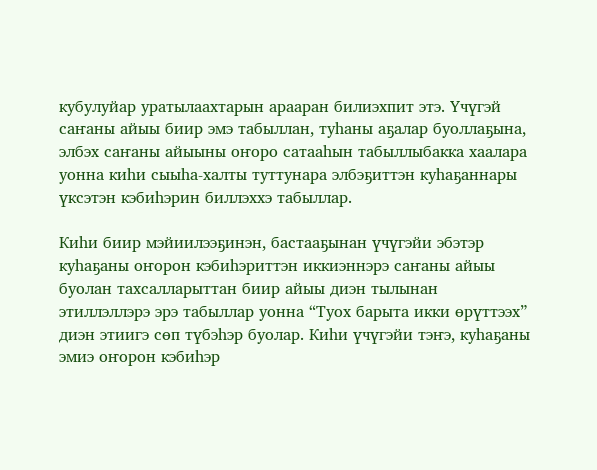кубулуйар уратылаахтарын арааран билиэхпит этэ. Үчүгэй саҥаны айыы биир эмэ табыллан, туһаны аҕалар буоллаҕына, элбэх саҥаны айыыны оҥоро сатааһын табыллыбакка хаалара уонна киһи сыыһа-халты туттунара элбэҕиттэн куһаҕаннары үксэтэн кэбиһэрин биллэххэ табыллар.

Киһи биир мэйиилээҕинэн, бастааҕынан үчүгэйи эбэтэр куһаҕаны оҥорон кэбиһэриттэн иккиэннэрэ саҥаны айыы буолан тахсалларыттан биир айыы диэн тылынан этиллэллэрэ эрэ табыллар уонна “Туох барыта икки өрүттээх” диэн этиигэ сөп түбэһэр буолар. Киһи үчүгэйи тэҥэ, куһаҕаны эмиэ оҥорон кэбиһэр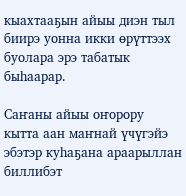кыахтааҕын айыы диэн тыл биирэ уонна икки өрүттээх буолара эрэ табатык быһаарар.

Саҥаны айыы оҥорору кытта аан маҥнай үчүгэйэ эбэтэр куһаҕана араарыллан биллибэт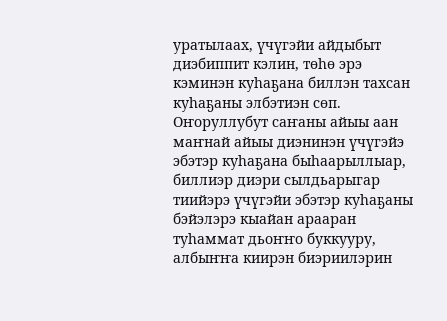уратылаах, үчүгэйи айдыбыт диэбиппит кэлин, төһө эрэ кэминэн куһаҕана биллэн тахсан куһаҕаны элбэтиэн сөп. Оҥоруллубут саҥаны айыы аан маҥнай айыы диэнинэн үчүгэйэ эбэтэр куһаҕана быһаарыллыар, биллиэр диэри сылдьарыгар тиийэрэ үчүгэйи эбэтэр куһаҕаны бэйэлэрэ кыайан арааран туһаммат дьоҥҥо буккууру, албыҥҥа киирэн биэриилэрин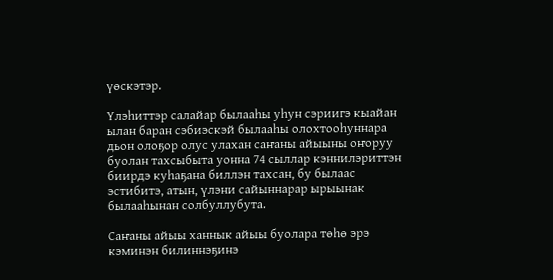үөскэтэр.

Үлэһиттэр салайар былааһы уһун сэриигэ кыайан ылан баран сэбиэскэй былааһы олохтооһуннара дьон олоҕор олус улахан саҥаны айыыны оҥоруу буолан тахсыбыта уонна 74 сыллар кэннилэриттэн биирдэ куһаҕана биллэн тахсан, бу былаас эстибитэ, атын, үлэни сайыннарар ырыынак былааһынан солбуллубута.

Саҥаны айыы ханнык айыы буолара төһө эрэ кэминэн билиннэҕинэ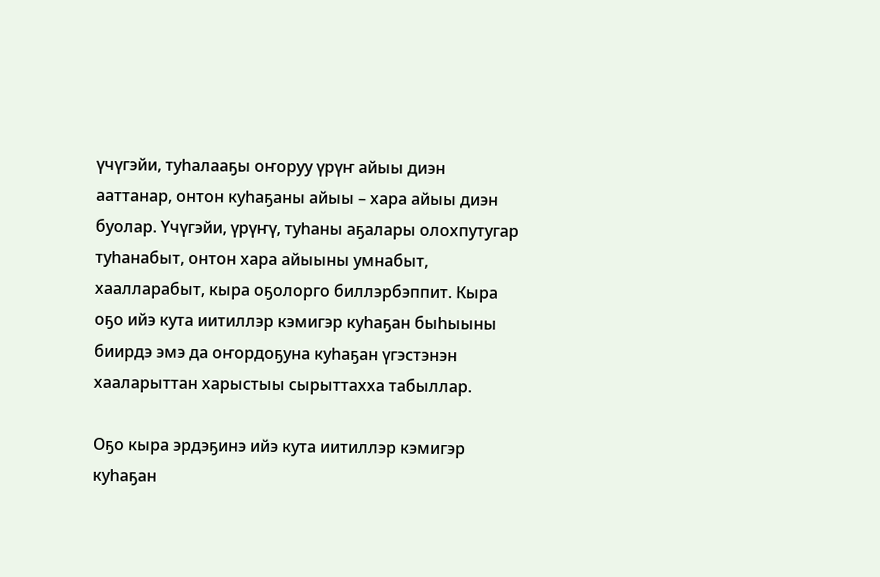үчүгэйи, туһалааҕы оҥоруу үрүҥ айыы диэн ааттанар, онтон куһаҕаны айыы – хара айыы диэн буолар. Үчүгэйи, үрүҥү, туһаны аҕалары олохпутугар туһанабыт, онтон хара айыыны умнабыт, хаалларабыт, кыра оҕолорго биллэрбэппит. Кыра оҕо ийэ кута иитиллэр кэмигэр куһаҕан быһыыны биирдэ эмэ да оҥордоҕуна куһаҕан үгэстэнэн хааларыттан харыстыы сырыттахха табыллар.

Оҕо кыра эрдэҕинэ ийэ кута иитиллэр кэмигэр куһаҕан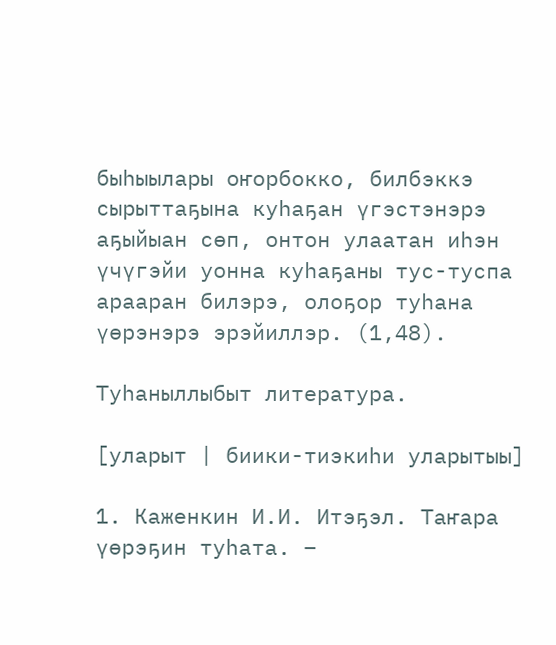быһыылары оҥорбокко, билбэккэ сырыттаҕына куһаҕан үгэстэнэрэ аҕыйыан сөп, онтон улаатан иһэн үчүгэйи уонна куһаҕаны тус-туспа арааран билэрэ, олоҕор туһана үөрэнэрэ эрэйиллэр. (1,48).

Туһаныллыбыт литература.

[уларыт | биики-тиэкиһи уларытыы]

1. Каженкин И.И. Итэҕэл. Таҥара үөрэҕин туһата. –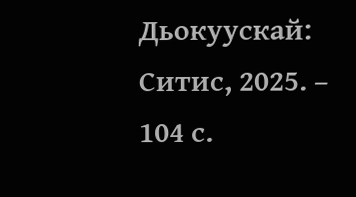Дьокуускай: Ситис, 2025. – 104 с.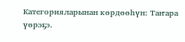Категорияларынан көрдөөһүн: Таҥара үөрэҕэ.